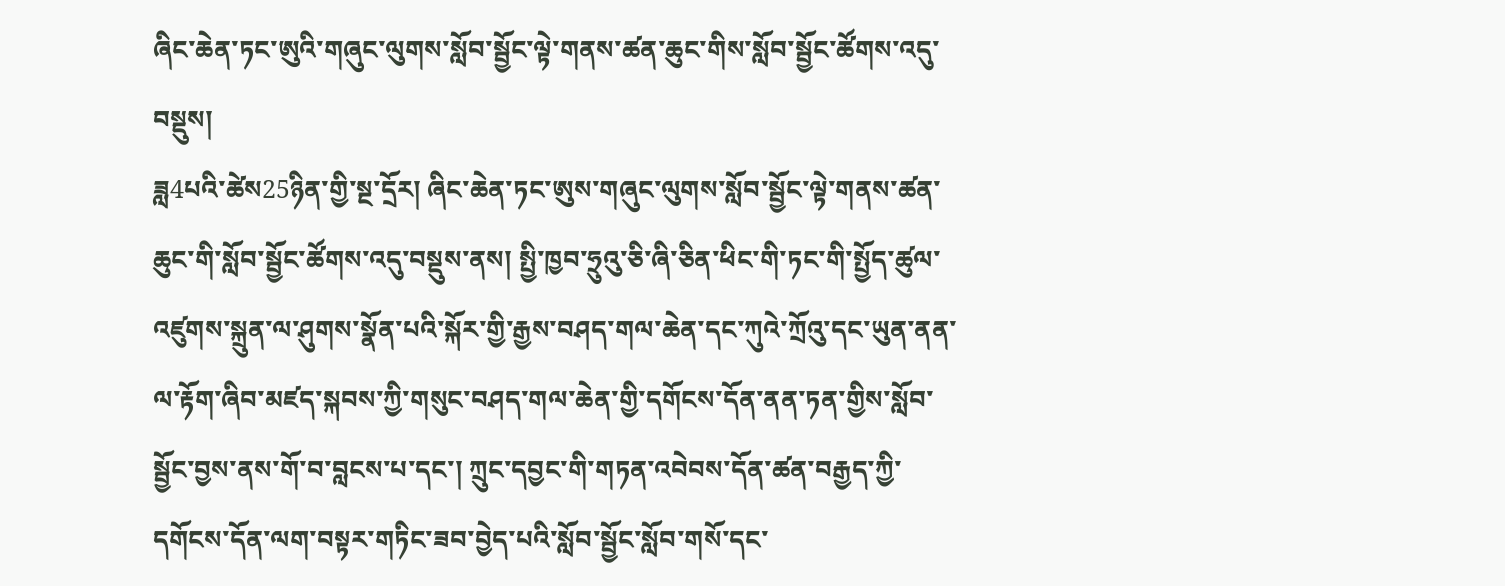ཞིང་ཆེན་ཏང་ཨུའི་གཞུང་ལུགས་སློབ་སྦྱོང་ལྟེ་གནས་ཚན་ཆུང་གིས་སློབ་སྦྱོང་ཚོགས་འདུ་བསྡུས།
ཟླ4པའི་ཚེས25ཉིན་གྱི་སྔ་དྲོར། ཞིང་ཆེན་ཏང་ཨུས་གཞུང་ལུགས་སློབ་སྦྱོང་ལྟེ་གནས་ཚན་ཆུང་གི་སློབ་སྦྱོང་ཚོགས་འདུ་བསྡུས་ནས། སྤྱི་ཁྱབ་ཧྲུའུ་ཅི་ཞི་ཅིན་ཕིང་གི་ཏང་གི་སྤྱོད་ཚུལ་འཛུགས་སྐྲུན་ལ་ཤུགས་སྣོན་པའི་སྐོར་གྱི་རྒྱས་བཤད་གལ་ཆེན་དང་ཀུའེ་ཀྲོའུ་དང་ཡུན་ནན་ལ་རྟོག་ཞིབ་མཛད་སྐབས་ཀྱི་གསུང་བཤད་གལ་ཆེན་གྱི་དགོངས་དོན་ནན་ཏན་གྱིས་སློབ་སྦྱོང་བྱས་ནས་གོ་བ་བླངས་པ་དང་། ཀྲུང་དབྱང་གི་གཏན་འབེབས་དོན་ཚན་བརྒྱད་ཀྱི་དགོངས་དོན་ལག་བསྟར་གཏིང་ཟབ་བྱེད་པའི་སློབ་སྦྱོང་སློབ་གསོ་དང་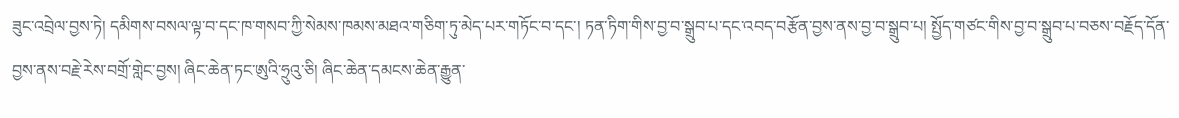ཟུང་འབྲེལ་བྱས་ཏེ། དམིགས་བསལ་ལྟ་བ་དང་ཁ་གསབ་ཀྱི་སེམས་ཁམས་མཐའ་གཅིག་ཏུ་མེད་པར་གཏོང་བ་དང་། ཏན་ཏིག་གིས་བྱ་བ་སྒྲུབ་པ་དང་འབད་བརྩོན་བྱས་ནས་བྱ་བ་སྒྲུབ་པ། སྤྱོད་གཙང་གིས་བྱ་བ་སྒྲུབ་པ་བཅས་བརྗོད་དོན་བྱས་ནས་བརྗེ་རེས་བགྲོ་གླེང་བྱས། ཞིང་ཆེན་ཏང་ཨུའི་ཧྲུའུ་ཅི། ཞིང་ཆེན་དམངས་ཆེན་རྒྱུན་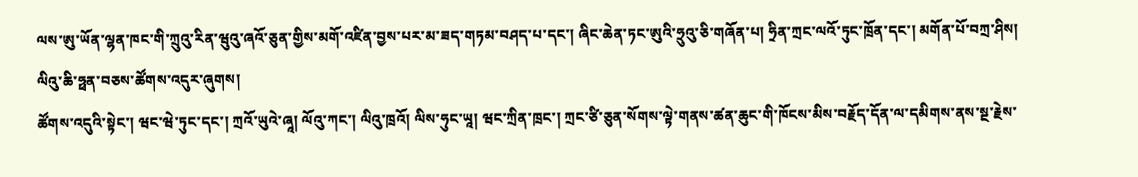ལས་ཨུ་ཡོན་ལྷན་ཁང་གི་ཀྲུའུ་རིན་ཝུའུ་ཞའོ་ཅུན་གྱིས་མགོ་འཛིན་བྱས་པར་མ་ཟད་གཏམ་བཤད་པ་དང་། ཞིང་ཆེན་ཏང་ཨུའི་ཧྲུའུ་ཅི་གཞོན་པ། ཧྲིན་ཀྲང་ལའོ་ཏུང་ཁྲོན་དང་། མགོན་པོ་བཀྲ་ཤིས། ལིའུ་ཆི་ཧྥན་བཅས་ཚོགས་འདུར་ཞུགས།
ཚོགས་འདུའི་སྟེང་། ཝང་ཝེ་ཏུང་དང་། ཀྲའོ་ཡུའེ་ཞཱ། ལོའུ་ཀང་། ལིའུ་ཁྲའོ། ལིས་ཧུང་ཡཱ། ཝང་ཀྲིན་ཁྲང་། ཀྲང་ཙི་ཅུན་སོགས་ལྟེ་གནས་ཚན་ཆུང་གི་ཁོངས་མིས་བརྗོད་དོན་ལ་དམིགས་ནས་སྔ་རྗེས་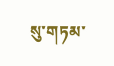སུ་གཏམ་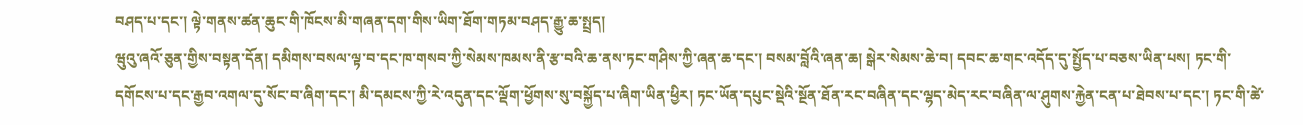བཤད་པ་དང་། ལྟེ་གནས་ཚན་ཆུང་གི་ཁོངས་མི་གཞན་དག་གིས་ཡིག་ཐོག་གཏམ་བཤད་རྒྱུ་ཆ་སྤྲད།
ཝུའུ་ཞའོ་ཅུན་གྱིས་བསྟན་དོན། དམིགས་བསལ་ལྟ་བ་དང་ཁ་གསབ་ཀྱི་སེམས་ཁམས་ནི་རྩ་བའི་ཆ་ནས་ཏང་གཤིས་ཀྱི་ཞན་ཆ་དང་། བསམ་བློའི་ཞན་ཆ། སྒེར་སེམས་ཆེ་བ། དབང་ཆ་གང་འདོད་དུ་སྤྱོད་པ་བཅས་ཡིན་པས། ཏང་གི་དགོངས་པ་དང་རྒྱབ་འགལ་དུ་སོང་བ་ཞིག་དང་། མི་དམངས་ཀྱི་རེ་འདུན་དང་ལྡོག་ཕྱོགས་སུ་བསྐྱོད་པ་ཞིག་ཡིན་ཕྱིར། ཏང་ཡོན་དཔུང་སྡེའི་སྔོན་ཐོན་རང་བཞིན་དང་ལྷད་མེད་རང་བཞིན་ལ་ཤུགས་རྐྱེན་ངན་པ་ཐེབས་པ་དང་། ཏང་གི་ཚེ་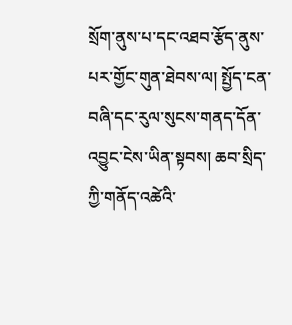སྲོག་ནུས་པ་དང་འཐབ་རྩོད་ནུས་པར་གྱོང་གུན་ཐེབས་ལ། སྤྱོད་ངན་བཞི་དང་རུལ་སུངས་གནད་དོན་འབྱུང་ངེས་ཡིན་སྟབས། ཆབ་སྲིད་ཀྱི་གནོད་འཚེའི་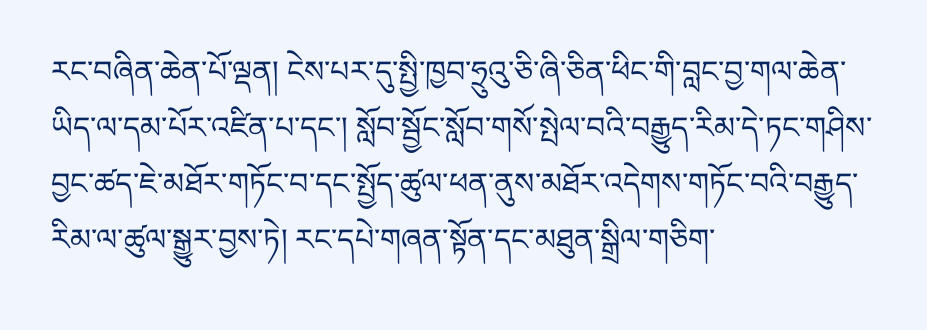རང་བཞིན་ཆེན་པོ་ལྡན། ངེས་པར་དུ་སྤྱི་ཁྱབ་ཧྲུའུ་ཅི་ཞི་ཅིན་ཕིང་གི་བླང་བྱ་གལ་ཆེན་ཡིད་ལ་དམ་པོར་འཛིན་པ་དང་། སློབ་སྦྱོང་སློབ་གསོ་སྤེལ་བའི་བརྒྱུད་རིམ་དེ་ཏང་གཤིས་བྱང་ཚད་ཇེ་མཐོར་གཏོང་བ་དང་སྤྱོད་ཚུལ་ཕན་ནུས་མཐོར་འདེགས་གཏོང་བའི་བརྒྱུད་རིམ་ལ་ཚུལ་སྒྱུར་བྱས་ཏེ། རང་དཔེ་གཞན་སྟོན་དང་མཐུན་སྒྲིལ་གཅིག་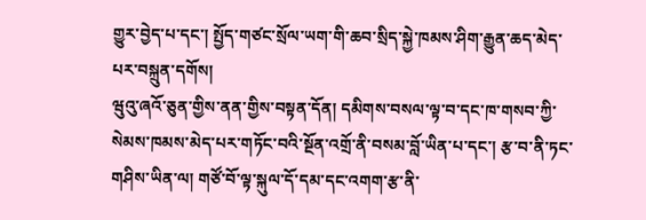གྱུར་བྱེད་པ་དང་། སྤྱོད་གཙང་སྲོལ་ཡག་གི་ཆབ་སྲིད་སྐྱེ་ཁམས་ཤིག་རྒྱུན་ཆད་མེད་པར་བསྐྲུན་དགོས།
ཝུའུ་ཞའོ་ཅུན་གྱིས་ནན་གྱིས་བསྟན་དོན། དམིགས་བསལ་ལྟ་བ་དང་ཁ་གསབ་ཀྱི་སེམས་ཁམས་མེད་པར་གཏོང་བའི་སྔོན་འགྲོ་ནི་བསམ་བློ་ཡིན་པ་དང་། རྩ་བ་ནི་ཏང་གཤིས་ཡིན་ལ། གཙོ་བོ་ལྟ་སྐུལ་དོ་དམ་དང་འགག་རྩ་ནི་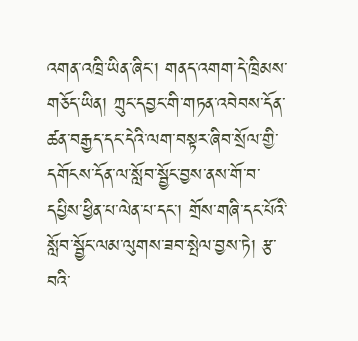འགན་འཁྲི་ཡིན་ཞིང་། གནད་འགག་དེ་ཁྲིམས་གཅོད་ཡིན། ཀྲུང་དབྱང་གི་གཏན་འབེབས་དོན་ཚན་བརྒྱད་དང་དེའི་ལག་བསྟར་ཞིབ་སྲོལ་གྱི་དགོངས་དོན་ལ་སློབ་སྦྱོང་བྱས་ནས་གོ་བ་དཔྱིས་ཕྱིན་པ་ལེན་པ་དང་། གྲོས་གཞི་དང་པོའི་སློབ་སྦྱོང་ལམ་ལུགས་ཟབ་སྤེལ་བྱས་ཏེ། རྩ་བའི་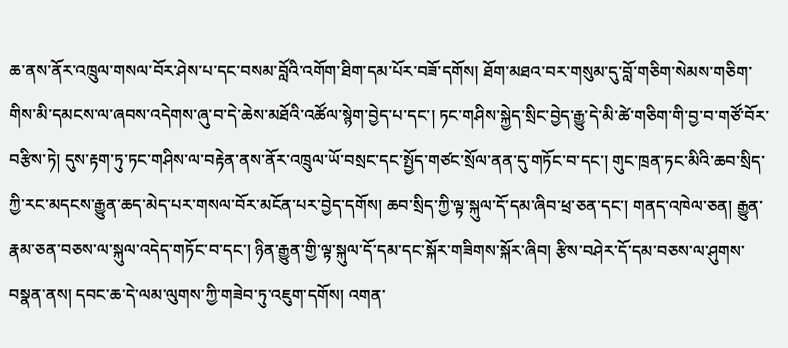ཆ་ནས་ནོར་འཁྲུལ་གསལ་བོར་ཤེས་པ་དང་བསམ་བློའི་འགོག་ཐིག་དམ་པོར་བཟོ་དགོས། ཐོག་མཐའ་བར་གསུམ་དུ་བློ་གཅིག་སེམས་གཅིག་གིས་མི་དམངས་ལ་ཞབས་འདེགས་ཞུ་བ་དེ་ཆེས་མཐོའི་འཚོལ་སྙེག་བྱེད་པ་དང་། ཏང་གཤིས་སྐྱེད་སྲིང་བྱེད་རྒྱུ་དེ་མི་ཚེ་གཅིག་གི་བྱ་བ་གཙོ་བོར་བརྩིས་ཏེ། དུས་རྟག་ཏུ་ཏང་གཤིས་ལ་བརྟེན་ནས་ནོར་འཁྲུལ་ཡོ་བསྲང་དང་སྤྱོད་གཙང་སྲོལ་ནན་དུ་གཏོང་བ་དང་། གུང་ཁྲན་ཏང་མིའི་ཆབ་སྲིད་ཀྱི་རང་མདངས་རྒྱུན་ཆད་མེད་པར་གསལ་བོར་མངོན་པར་བྱེད་དགོས། ཆབ་སྲིད་ཀྱི་ལྟ་སྐུལ་དོ་དམ་ཞིབ་ཕྲ་ཅན་དང་། གནད་འཁེལ་ཅན། རྒྱུན་རྣམ་ཅན་བཅས་ལ་སྐུལ་འདེད་གཏོང་བ་དང་། ཉིན་རྒྱུན་གྱི་ལྟ་སྐུལ་དོ་དམ་དང་སྐོར་གཟིགས་སྐོར་ཞིབ། རྩིས་བཤེར་དོ་དམ་བཅས་ལ་ཤུགས་བསྣན་ནས། དབང་ཆ་དེ་ལམ་ལུགས་ཀྱི་གཟེབ་ཏུ་འཇུག་དགོས། འགན་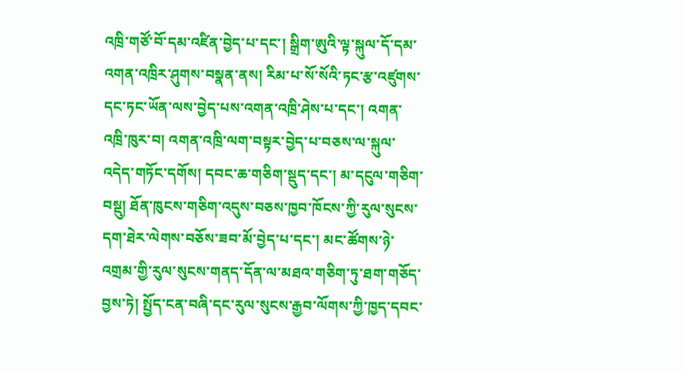འཁྲི་གཙོ་བོ་དམ་འཛིན་བྱེད་པ་དང་། སྒྲིག་ཨུའི་ལྟ་སྐུལ་དོ་དམ་འགན་འཁྲིར་ཤུགས་བསྣན་ནས། རིམ་པ་སོ་སོའི་ཏང་རྩ་འཛུགས་དང་ཏང་ཡོན་ལས་བྱེད་པས་འགན་འཁྲི་ཤེས་པ་དང་། འགན་འཁྲི་ཁུར་བ། འགན་འཁྲི་ལག་བསྟར་བྱེད་པ་བཅས་ལ་སྐུལ་འདེད་གཏོང་དགོས། དབང་ཆ་གཅིག་སྡུད་དང་། མ་དངུལ་གཅིག་བསྡུ། ཐོན་ཁུངས་གཅིག་འདུས་བཅས་ཁྱབ་ཁོངས་ཀྱི་རུལ་སུངས་དག་ཐེར་ལེགས་བཅོས་ཟབ་མོ་བྱེད་པ་དང་། མང་ཚོགས་ཉེ་འགྲམ་གྱི་རུལ་སུངས་གནད་དོན་ལ་མཐའ་གཅིག་ཏུ་ཐག་གཅོད་བྱས་ཏེ། སྤྱོད་ངན་བཞི་དང་རུལ་སུངས་རྒྱབ་ལོགས་ཀྱི་ཁྱད་དབང་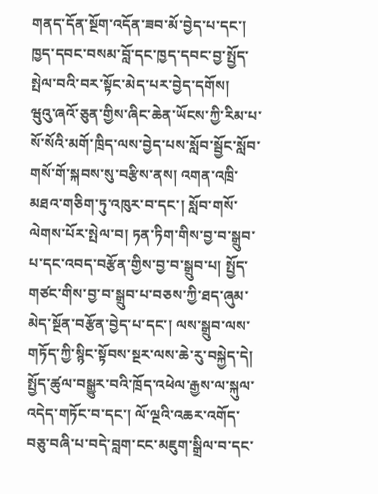གནད་དོན་སྔོག་འདོན་ཟབ་མོ་བྱེད་པ་དང་། ཁྱད་དབང་བསམ་བློ་དང་ཁྱད་དབང་བྱ་སྤྱོད་སྤེལ་བའི་བར་སྟོང་མེད་པར་བྱེད་དགོས།
ཝུའུ་ཞའོ་ཅུན་གྱིས་ཞིང་ཆེན་ཡོངས་ཀྱི་རིམ་པ་སོ་སོའི་མགོ་ཁྲིད་ལས་བྱེད་པས་སློབ་སྦྱོང་སློབ་གསོ་གོ་སྐབས་སུ་བརྩིས་ནས། འགན་འཁྲི་མཐའ་གཅིག་ཏུ་འཁུར་བ་དང་། སློབ་གསོ་ལེགས་པོར་སྤེལ་བ། ཏན་ཏིག་གིས་བྱ་བ་སྒྲུབ་པ་དང་འབད་བརྩོན་གྱིས་བྱ་བ་སྒྲུབ་པ། སྤྱོད་གཙང་གིས་བྱ་བ་སྒྲུབ་པ་བཅས་ཀྱི་ཐད་ཞུམ་མེད་སྔོན་བརྩོན་བྱེད་པ་དང་། ལས་སྒྲུབ་ལས་གཏོད་ཀྱི་སྙིང་སྟོབས་སྔར་ལས་ཆེ་རུ་བསྐྱེད་དེ། སྤྱོད་ཚུལ་བསྒྱུར་བའི་ཁྲོད་འཕེལ་རྒྱས་ལ་སྐུལ་འདེད་གཏོང་བ་དང་། ལོ་ལྔའི་འཆར་འགོད་བཅུ་བཞི་པ་བདེ་བླག་ངང་མཇུག་སྒྲིལ་བ་དང་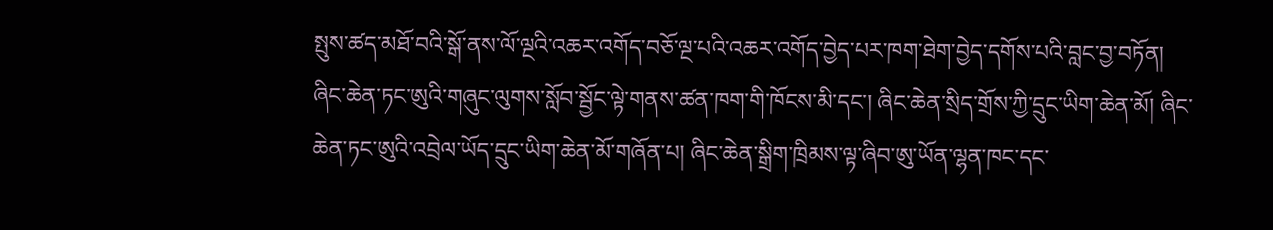སྤུས་ཚད་མཐོ་བའི་སྒོ་ནས་ལོ་ལྔའི་འཆར་འགོད་བཅོ་ལྔ་པའི་འཆར་འགོད་བྱེད་པར་ཁག་ཐེག་བྱེད་དགོས་པའི་བླང་བྱ་བཏོན།
ཞིང་ཆེན་ཏང་ཨུའི་གཞུང་ལུགས་སློབ་སྦྱོང་ལྟེ་གནས་ཚན་ཁག་གི་ཁོངས་མི་དང་། ཞིང་ཆེན་སྲིད་གྲོས་ཀྱི་དྲུང་ཡིག་ཆེན་མོ། ཞིང་ཆེན་ཏང་ཨུའི་འབྲེལ་ཡོད་དྲུང་ཡིག་ཆེན་མོ་གཞོན་པ། ཞིང་ཆེན་སྒྲིག་ཁྲིམས་ལྟ་ཞིབ་ཨུ་ཡོན་ལྷན་ཁང་དང་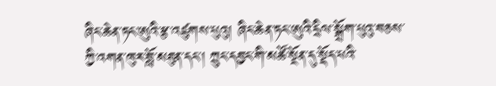ཞིང་ཆེན་ཏང་ཨུའི་རྩ་འཛུགས་པུའུ། ཞིང་ཆེན་ཏང་ཨུའི་དྲིལ་སྒྲོག་པུའུ་བཅས་ཀྱི་འགན་ཁུར་བློ་མཐུན་དང་། ཀྲུང་དབྱང་གི་མཚོ་སྔོན་དུ་སྡོད་པའི་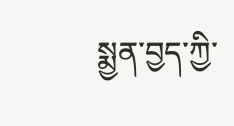སྨྱན་བྱད་ཀྱི་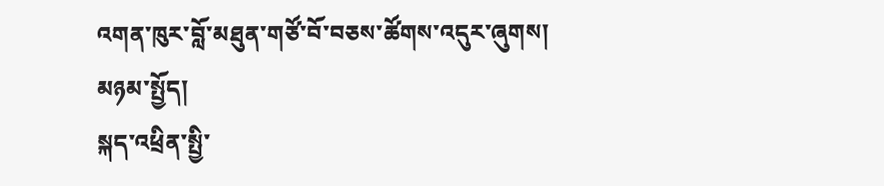འགན་ཁུར་བློ་མཐུན་གཙོ་བོ་བཅས་ཚོགས་འདུར་ཞུགས།
མཉམ་སྤྱོད།
སྐད་འཕྲིན་སྤྱི་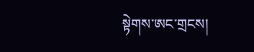སྟེགས་ཨང་གྲངས།